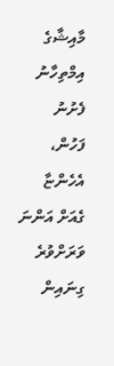މާއިޝާގެ އިމްތިހާނު ފެށުނު ފަހުން، އެހެންޏާ ގެއަށް އަންނަ ވަރަށްވުރެ ގިނައިން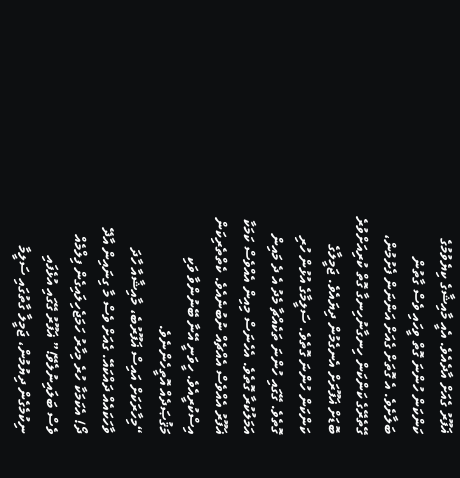ޣަފޫރު ގެއަށް އާދެއެވެ. އެއީ މާއިޝާގެ ކިޔެވުމުގެ ކަންކަން ހުންނަ ގޮތް ވީހައި ވެސް ގާތުން ބަލާށެވެ. އެ ގޮތަށް ގެއަށް އަންނަން ފެށުމުން، ގޭތެރޭގެ ކަންކަން ހިނގާނުހިނގާ ގޮތް ކުރިއަށްވުރެ ބޮޑަށް ޣަފޫރަށް އެނގެމުން ދިޔައެވެ. ޖަމީލާގެ ކަންކަން ހުންނަ ގޮތެވެ. ސަލީމާގެ އުޅުން ހުރި ގޮތެވެ. ގޭގައި ހުންނަ ތަކެއްޗާ މެދު އެ ދެ މައިން އަމަލުކުރާ ގޮތެވެ. އެހެނަސް މިއިން އެއްވެސް ކަމަކާ ޣަފޫރު އެއްވެސް އެއްޗެއް ނުބުނެއެވެ. ކެތްތެރިކަން އިސްކުރީއެވެ. ހީވަނީ އޭނާ ބޭނުންވާ ވަކި މަޤުޞަދެއް އޮތީހެންނެވެ.
“މިހާރަކަށް އައިސް ޣަފޫރުބެ، މާއިޝާއާ ހާދަ ވާހަކައެއް ދައްކައޭ. ގެއަށް ވެސް މާ ގިނައިން އާދޭ ދޯ! އެކަމަކާ ހުރެ މިހާރު ހަމަޖެހިލައިގެން ފިލްމެއް ވެސް ބަލައިނުލެވޭ!” ޣަފޫރު ގޭގައި އުޅެފައި ނިކުމެގެން ދިޔުމުން، ޖަމީލާ ގާތުގައި ސަލީމާ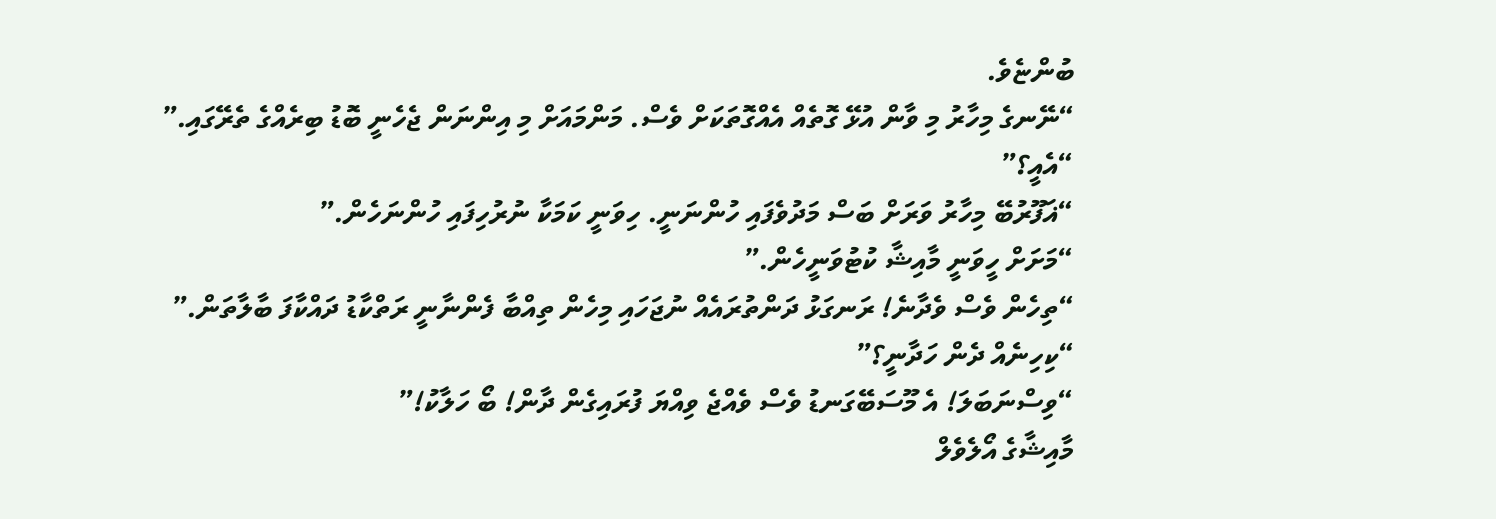ބުންޏެވެ.
“ނޭނގެ މިހާރު މި ވާން އުޅޭ ގޮތެއް އެއްގޮތަކަށް ވެސް. މަންމައަށް މި އިންނަން ޖެހެނީ ބޮޑު ބިރެއްގެ ތެރޭގައި.”
“އެއީ؟”
“ޣަފޫރުބޭ މިހާރު ވަރަށް ބަސް މަދުވެފައި ހުންނަނީ. ހިވަނީ ކަމަކާ ނުރުހިފައި ހުންނަހެން.”
“މަށަށް ހީވަނީ މާއިޝާ ކުޓުވަނީހެން.”
“ތިހެން ވެސް ވެދާނެ! ރަނގަޅު ދަންތުރައެއް ނުޖަހައި މިހެން ތިއްބާ ފެންނާނީ ރަތްކާޑު ދައްކާފަ ބާލާތަން.”
“ކިހިނެއް ދެން ހަދާނީ؟”
“ވިސްނަބަލަ! އެ މޫސަބޭގަނޑު ވެސް ވެއްޖެ ވިއްޔަ ފުރައިގެން ދާން! ބޯ ހަލާކު!”
މާއިޝާގެ އޯލެވެލް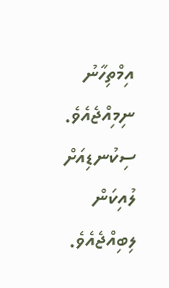އިމްތިހާނު ނިމިއްޖެއެވެ. ސިކުނޑިއަށް ލުއިކަން ލިބިއްޖެއެވެ.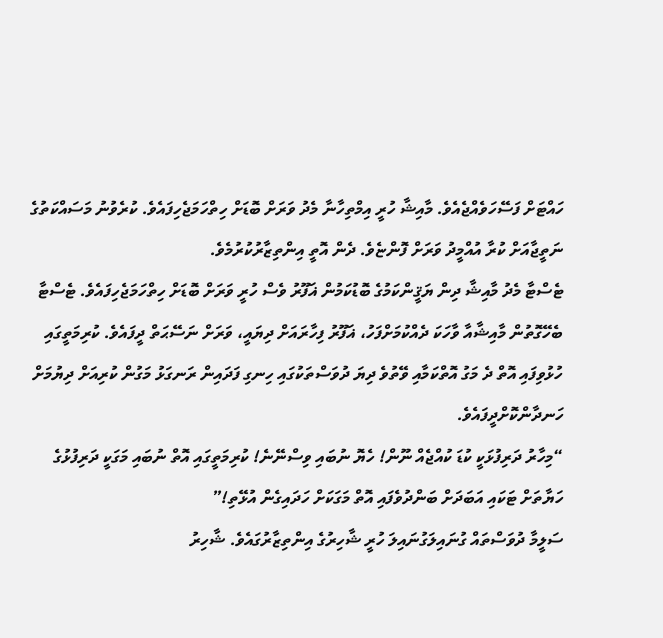ހައްޓަށް ފަސޭހަވެއްޖެއެވެ. މާއިޝާ ހުރީ އިމްތިހާނާ މެދު ވަރަށް ބޮޑަށް ހިތްހަމަޖެހިފައެވެ. ކުރެވުނު މަސައްކަތުގެ ނަތީޖާއަށް ކުރާ އުއްމީދު ވަރަށް ފޮންޏެވެ. ދެން އޮތީ އިންތިޒާރުކުރުމެވެ.
ޓެސްޓާ މެދު މާއިޝާ ދިން ޔަޤީންކަމުގެ ބޮޑުކަމުން ޣަފޫރު ވެސް ހުރީ ވަރަށް ބޮޑަށް ހިތްހަމަޖެހިފައެވެ. ޓެސްޓާ ބެހޭގޮތުން މާއިޝާއާ ވާހަކަ ދެއްކުމަށްފަހު، ޣަފޫރު ފިހާރައަށް ދިޔައީ، ވަރަށް ނަސޭޙަތް ދީފައެވެ. ކުރިމަތީގައި ހުޅުވިފައި އޮތް ދެ މަގު އޮތްކަމާއި ވޭތުވެ ދިޔަ ދުވަސްތަކުގައި ހިނގި ފަދައިން ރަނގަޅު މަގުން ކުރިއަށް ދިޔުމަށް ހަނދާންކޮށްދީފައެވެ.
“މިހާރު ދަރިފުޅަކީ ކުޑަ ކުއްޖެއް ނޫން! ހެޔޮ ނުބައި ވިސްނޭނެ! ކުރިމަތީގައި އޮތް ނުބައި މަގަކީ ދަރިފުޅުގެ ހަޔާތަށް ޓަކައި އަބަދަށް ބަންދުވެފައި އޮތް މަގަކަށް ހަދައިގެން އުޅޭތި!”
ސަލީމާ ދުވަސްތައް ގުނައިލަގުނައިލަ ހުރީ ޝާހިރުގެ އިންތިޒާރުގައެވެ. ޝާހިރު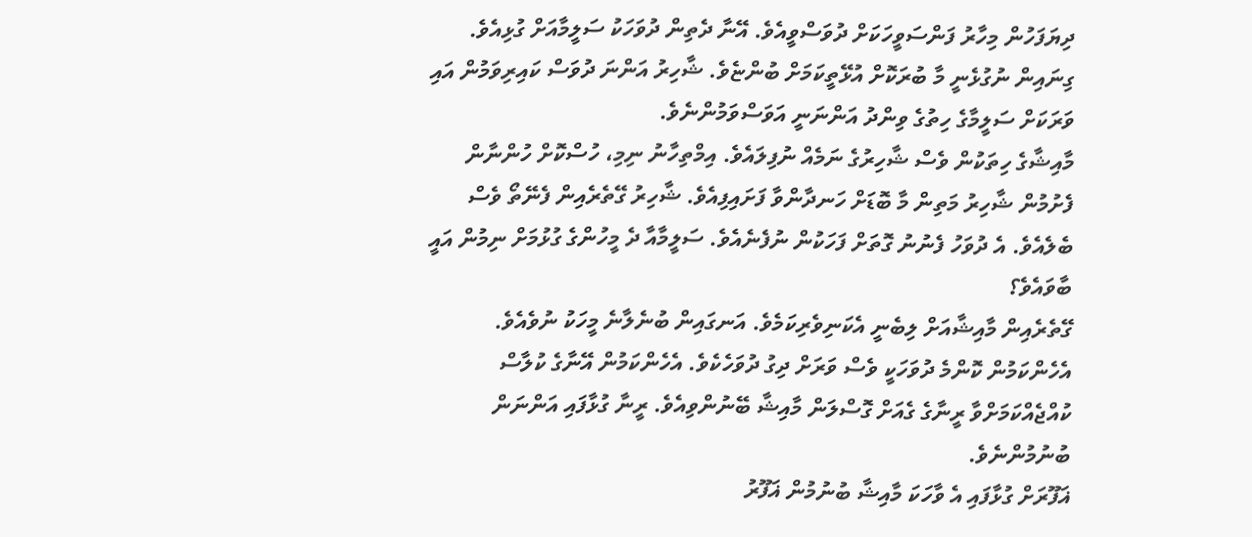ދިޔަފަހުން މިހާރު ފަންސަވީހަކަށް ދުވަސްވީއެވެ. އޭނާ ދެތިން ދުވަހަކު ސަލީމާއަށް ގުޅިއެވެ. ގިނައިން ނުގުޅެނީ މާ ބުރަކޮށް އުޅޭތީކަމަށް ބުންޏެވެ. ޝާހިރު އަންނަ ދުވަސް ކައިރިވަމުން އައި ވަރަކަށް ސަލީމާގެ ހިތުގެ ވިންދު އަންނަނީ އަވަސްވަމުންނެވެ.
މާއިޝާގެ ހިތަކުން ވެސް ޝާހިރުގެ ނަމެއް ނުފިލައެވެ. އިމްތިހާނު ނިމި، ހުސްކޮށް ހުންނާން ފެށުމުން ޝާހިރު މަތިން މާ ބޮޑަށް ހަނދާންވާ ފަށައިފިއެވެ. ޝާހިރު ގޭތެރެއިން ފެނޭތޯ ވެސް ބެލެއެވެ. އެ ދުވަހު ފެނުނު ގޮތަށް ފަހަކުން ނުފެނެއެވެ. ސަލީމާއާ ދެ މީހުންގެ ގުޅުމަށް ނިމުން އައީ ބާވައެވެ؟
ގޭތެރެއިން މާއިޝާއަށް ލިބެނީ އެކަނިވެރިކަމެވެ. އަނގައިން ބުނެލާނެ މީހަކު ނުވެއެވެ. އެހެންކަމުން ކޮންމެ ދުވަހަކީ ވެސް ވަރަށް ދިގު ދުވަހެކެވެ. އެހެންކަމުން އޭނާގެ ކުލާސް ކުއްޖެއްކަމަށްވާ ރީނާގެ ގެއަށް ގޮސްލަން މާއިޝާ ބޭނުންވިއެވެ. ރީނާ ގުޅާފައި އަންނަން ބުނުމުންނެވެ.
ޣަފޫރަށް ގުޅާފައި އެ ވާހަކަ މާއިޝާ ބުނުމުން ޣަފޫރު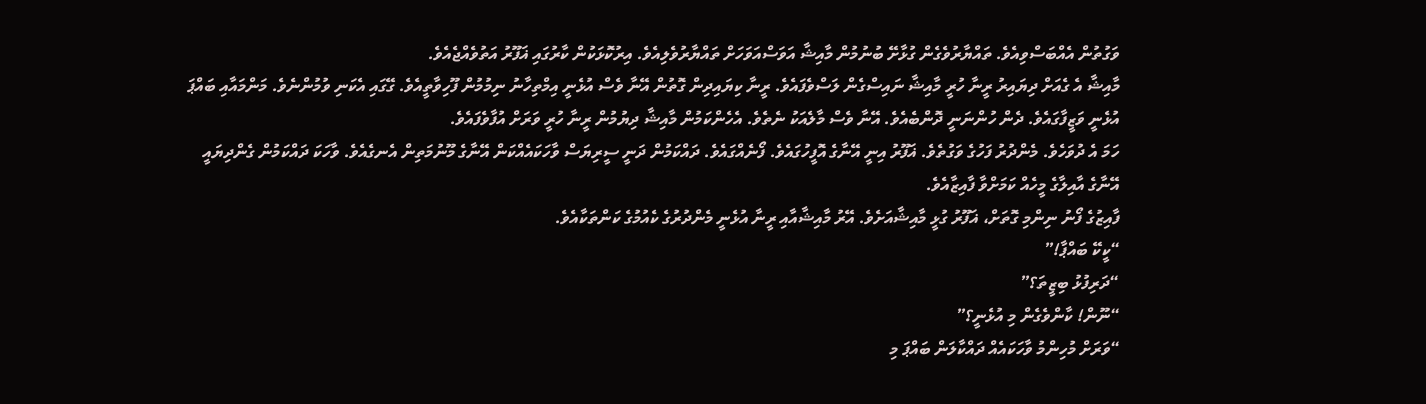ވަގުތުން އެއްބަސްވިއެވެ. ތައްޔާރުވެގެން ގުޅާށޭ ބުނުމުން މާއިޝާ އަވަސްއަވަހަށް ތައްޔާރުވެލިއެވެ. އިރުކޮޅަކުން ކާރުގައި ޣަފޫރު އަތުވެއްޖެއެވެ.
މާއިޝާ އެ ގެއަށް ދިޔައިރު ރީނާ ހުރީ މާއިޝާ ނައިސްގެން ލަސްވެފައެވެ. ރީނާ ކިޔައިދިން ގޮތުން އޭނާ ވެސް އުޅެނީ އިމްތިހާނު ނިމުމުން ފޫހިވާތީއެވެ. ގޭގައި އެކަނި ވުމުންނެވެ. މަންމައާއި ބައްޕަ އުޅެނީ ވަޒީފާގައެވެ. ދެން ހުންނަނީ ދޮންބެއެވެ. އޭނާ ވެސް މާލެއަކު ނެތެވެ. އެހެންކަމުން މާއިޝާ ދިޔުމުން ރީނާ ހުރީ ވަރަށް އުފާވެފައެވެ.
ހަމަ އެ ދުވަހެވެ. މެންދުރު ފަހުގެ ވަގުތެވެ. ޣަފޫރު އިނީ އޭނާގެ އޮފީހުގައެވެ. ފޯނެއްގައެވެ. ދައްކަމުން ދަނީ ސީރިޔަސް ވާހަކައެއްކަން އޭނާގެ މޫނުމަތިން އެނގެއެވެ. ވާހަކަ ދައްކަމުން ގެންދިޔައީ އޭނާގެ އާއިލާގެ މީހެއް ކަމަށްވާ ފާއިޒާއެވެ.
ފާއިޒުގެ ފޯނު ނިންމި ގޮތަށް، ޣަފޫރު ގުޅީ މާއިޝާއަށެވެ. އޭރު މާއިޝާއާއި ރީނާ އުޅެނީ މެންދުރުގެ ކެއުމުގެ ކަންތަކާއެވެ.
“ކީކޭ ބައްޕާ!”
“ދަރިފުޅު ބިޒީތަ؟”
“ނޫން! ކާންވެގެން މި އުޅެނީ؟”
“ވަރަށް މުހިންމު ވާހަކައެއް ދައްކާލަން ބައްޕަ މި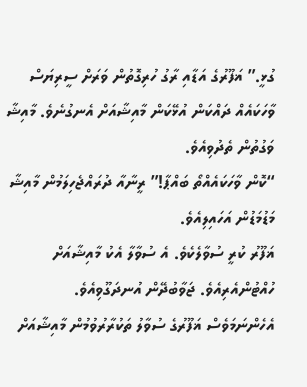ގުޅީ.” ޣަފޫރުގެ އަޑާއި ރާގު ހުރިގޮތުން ވަރަށް ސީރިޔަސް ވާހަކައެއް ދައްކަން އުޅޭކަން މާއިޝާއަށް އެނގުނެވެ. މާއިޝާ ވަގުތުން ތެދުވިއެވެ.
“ކޮން ވާހަކައެއްތޯ ބައްޕާ!” ރީނާއާ ދުރައްޖެހިލަމުން މާއިޝާ މަޑުމަޑުން އަހައިލިއެވެ.
ޣަފޫރު ކުރީ ސުވާލެކެވެ. އެ ސުވާލާ އެކު މާއިޝާއަށް ހުއްޓުންއެރިއެވެ. ޖަވާބުދޭން އުނދަގޫވިއެވެ. އެހެންނަމަވެސް ޣަފޫރުގެ ސުވާލު ތަކުރާރުވުމުން މާއިޝާއަށް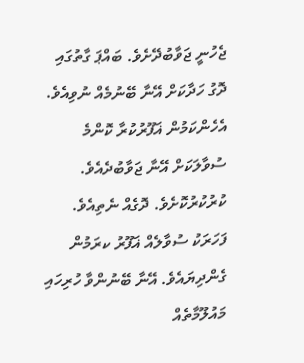ޖެހުނީ ޖަވާބުދޭށެވެ. ބައްޕަ ގާތުގައި ދޮގު ހަދާކަށް އޭނާ ބޭނުމެއް ނުވިއެވެ. އެހެންކަމުން ޣަފޫރުކުރާ ކޮންމެ ސުވާލަކަށް އޭނާ ޖަވާބުދެއެވެ. ކުރުކުރުކޮށެވެ. ދޮގެއް ނެތިއެވެ. ފަހަރަކު ސުވާލެއް ޣަފޫރު ކރަމުން ގެންދިޔައެވެ. އޭނާ ބޭނުންވާ ހުރިހައި މައުލޫމާތެއް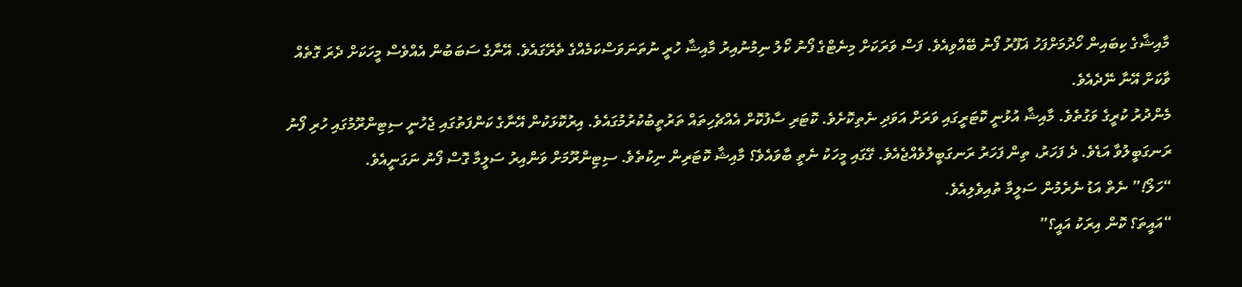މާއިޝާގެ ކިބައިން ހޯދުމަށްފަހު ޣަފޫރު ފޯނު ބޭއްވިއެވެ. ފަސް ވަރަކަށް މިނެޓްގެ ފޯނު ކޯލު ނިމުނުއިރު މާއިޝާ ހުރީ ނުތަނަވަސްކަމެއްގެ ތެރޭގައެވެ. އޭނާގެ ސަބަބުން އެއްވެސް މީހަކަށް ދެރަ ގޮތެއް ވާކަށް އޭނާ ނޭދެއެވެ.
މެންދުރު ކުރީގެ ވަގުތެވެ. މާއިޝާ އުޅުނީ ކޮޓަރީގައި ވަރަށް އަވަދި ނެތިކޮށެވެ. ކޮޓަރި ސާފުކޮށް އެއްޗެހިތައް ތަރުތީބުކުރުމުގައެވެ. އިރުކޮޅަކުން އޭނާގެ ކަންފަތުގައި ޖެހުނީ ސިޓިންރޫމުގައި ހުރި ފޯނު ރަނގަބީލުވާ އަޑެވެ. ދެ ފަހަރު، ތިން ފަހަރު ރަނގަބީލުވެއްޖެއެވެ. ގޭގައި މީހަކު ނެތީ ބާވައެވެ؟ މާއިޝާ ކޮޓަރިން ނިކުތެވެ. ސިޓިންރޫމަށް ވަންއިރު ސަލީމާ ގޮސް ފޯނު ނަގަނީއެވެ.
“ހަލޯ!” ނެތް އަޑު ނެރެމުން ސަލީމާ ތުއިވެލިއެވެ.
“އައީތަ؟ ކޮން އިރަކު އައީ؟”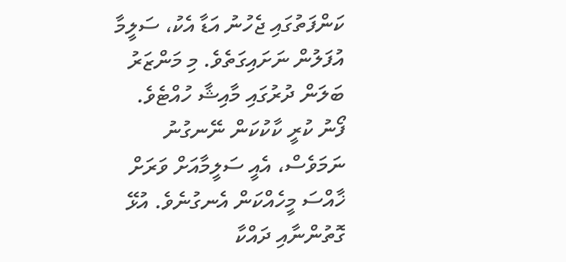ކަންފަތުގައި ޖެހުނު އަޑާ އެކު، ސަލީމާ އުފަލުން ނަށައިގަތެވެ. މި މަންޒަރު ބަލަން ދުރުގައި މާއިޝާ ހުއްޓެވެ.
ފޯނު ކުރީ ކާކުކަން ނޭނގުނު ނަމަވެސް، އެއީ ސަލީމާއަށް ވަރަށް ޚާއްސަ މީހެއްކަން އެނގުނެވެ. އުޅޭ ގޮތުންނާއި ދައްކާ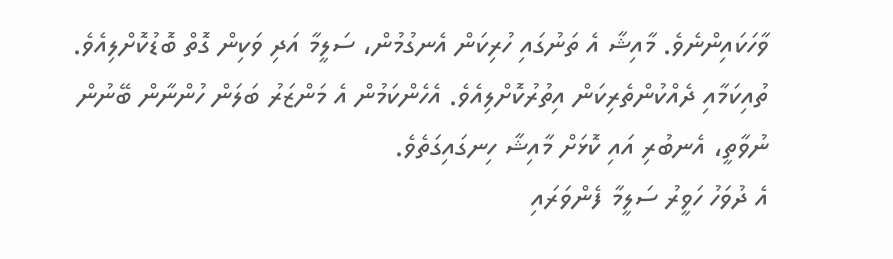ވާހަކައިންނެވެ. މާއިޝާ އެ ތަނުގައި ހުރިކަން އެނގުމުން، ސަލީމާ އަދި ވަކިން ގޮތް ބޮޑުކޮށްލިއެވެ. ތުއިކަމާއި ދެއްކުންތެރިކަން އިތުރުކޮށްލިއެވެ. އެހެންކަމުން އެ މަންޒަރު ބަލަން ހުންނާން ބޭނުން ނުވާތީ، އެނބުރި އައި ކޮޅަށް މާއިޝާ ހިނގައިގަތެވެ.
އެ ދުވަހު ހަވީރު ސަލީމާ ފެންވަރައި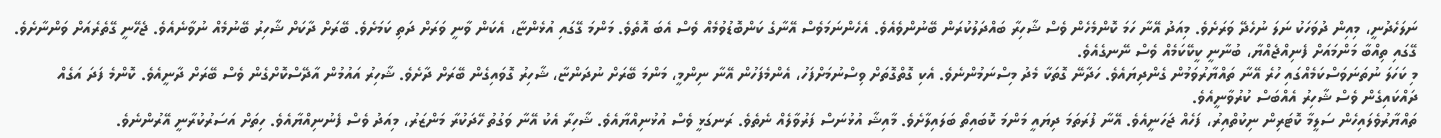ނަލަހެދުނީ، މިއިން ދުވަހަކު ނަލަ ނުހެދޭ ވަރަށެވެ. މިއަދު އޭނާ ހަމަ ކޮންމެހެން ވެސް ޝާހިރާ ބައްދަލުކުރަން ބޭނުންވެއެވެ. އެހެންނަމަވެސް އޭނާގެ ކަންބޮޑުވުމެއް ވެސް އެބަ އޮތެވެ. މަންމަ ގޭގައި އުޅެންޏާ، އެކަން ވާނީ ވަރަށް ދަތި ކަމަށެވެ. ބޭރަށް ދާކަށް ޝާހިރު ބޭނުމެއް ނުވާނެއެވެ. ޖެހޭނީ ގޭތެރެއަށް ވަންނާށެވެ. ގޭގައި ތިއްބާ މަންމައަށް ފެނިއްޖެއްޔާ، ބުނާނީ ކީކޭކަމެއް ވެސް ނޭނގެއެވެ.
މި ކަހަލަ ނުތަނަވަސްކަމެއްގައި ހުރެ އޭނާ ތައްޔާރުވަމުން ގެންދިޔައެވެ. ހަދާނޭ ގޮތަކާ މެދު މިސްނަމުންނެވެ. އެކި ގޮތްގޮތަށް ވިސްނުމަށްފަހު، އެންމެފަހުން އޭނާ ނިންމީ، މަންމަ ބޭރަށް ނުދަންޏާ، ޝާހިރު ގޮވައިގެން ބޭރަށް ދާށެވެ. ޝާހިރު އައުމުން އާދޭސްކޮށްގެން ވެސް ބޭރަށް ދާނީއެވެ. ކޮންމެ ފަދަ އަގެއް ދައްކައިގެން ވެސް ޝާހިރު އެއްބަސް ކުރުވާނީއެވެ.
ތައްޔާރުވެލައިހެން ސަލީމާ ކޮޓަރިން ނިކުތްއިރު، ފަހެއް ޖަހަނީއެވެ. އޭނާ ފުރަތަމަ ދިޔައީ މަންމަ ކޮބައިތޯ ބަލައިލާށެވެ. މާއިޝާ އުޅުނަސް ފަރުވާލެއް ނެތެވެ. ރަނގަޅީ ވެސް އުޅުނިއްޔާއެވެ. ޝާހިރާ އެކު އޭނާ ވަގުތު ހޭދަކުރާ މަންޒަރު، މިއަދު ވެސް ފެނުނިއްޔާއެވެ. ހިތަށް އަސަރުކުރާނީ އޭރުންނެވެ.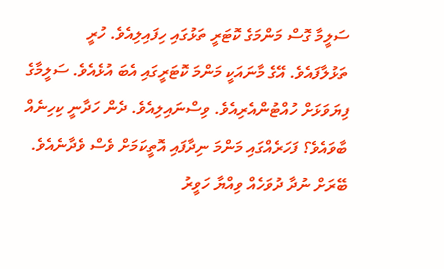ސަލީމާ ގޮސް މަންމަގެ ކޮޓަރީ ތަޅުގައި ހިފައިލިއެވެ. ހުރީ ތަޅުލާފައެވެ. އޭގެ މާނައަކީ މަންމަ ކޮޓަރީގައި އެބަ އުޅެއެވެ. ސަލީމާގެ ފިޔަވަޅަށް ހުއްޓުންއެރިއެވެ. ވިސްނައިލިއެވެ. ދެން ހަދާނީ ކިހިނެއް ބާވައެވެ؟ ފަހަރެއްގައި މަންމަ ނިދާފައި އޮތީކަމަށް ވެސް ވެދާނެއެވެ. ބޭރަށް ނުދާ ދުވަހެއް ވިއްޔާ ހަވީރު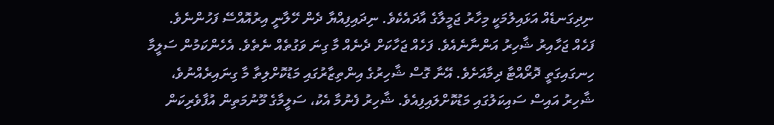ނިދިގަނޑެއް އަޅައިލުމަކީ މިހާރު ޖަމީލާގެ އާދައެކެވެ. ނިދައިފިއްޔާ ދެން ހޭލާނީ އިރުއޮއްސޭ ފަހުންނެވެ.
ފަހެއް ޖަހާއިރު ޝާހިރު އަންނާނެއެވެ. ފަހެއް ޖަހާކަށް ދެނެއް މާ ގިނަ ވަގުތެއް ނެތެވެ. އެހެންކަމުން ސަލީމާ ހިނގައިގަތީ ދޮރޯއްޓާ ދިމާއަށެވެ. އޭނާ ގޮސް ޝާހިރުގެ އިންތިޒާރުގައި މަޑުކޮށްލިތާ މާ ގިނައިރެއްނުވެ، ޝާހިރު އައިސް ސައިކަލުގައި މަޑުކޮށްލައިފިއެވެ. ޝާހިރު ފެނުމާ އެކު، ސަލީމާގެ މޫނުމަތިން އުފާވެރިކަން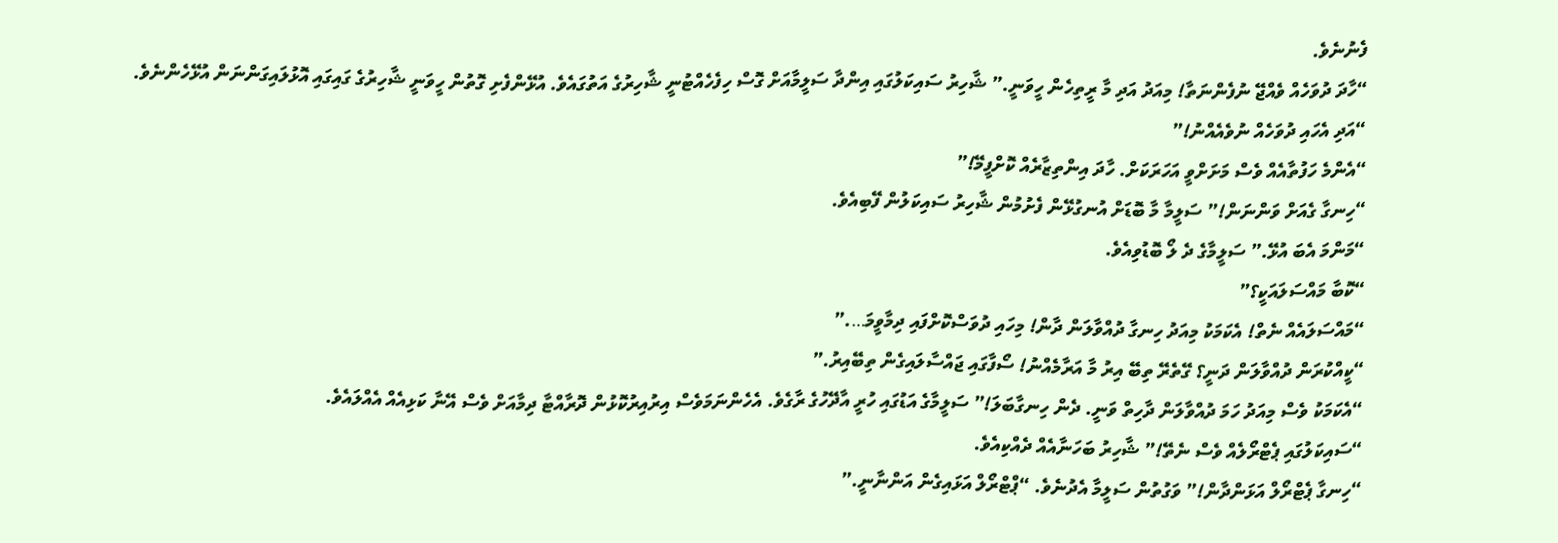ފެނުނެވެ.
“ހާދަ ދުވަހެއް ވެއްޖޭ ނުފެންނަތާ! މިއަދު އަދި މާ ރީތިހެން ހީވަނީ.” ޝާހިރު ސައިކަލުގައި އިންދާ ސަލީމާއަށް ގޮސް ހިފެހެއްޓުނީ ޝާހިރުގެ އަތުގައެވެ. އުޅޭންފެށި ގޮތުން ހީވަނީ ޝާހިރުގެ ގައިގައި އޮޅުލައިގަންނަން އުޅޭހެންނެވެ.
“އަދި އެހައި ދުވަހެއް ނުވެއެއްނު!”
“އެންމެ ހަފުތާއެއް ވެސް މަށަށްވީ އަހަރަކަށް. ހާދަ އިންތިޒާރެއް ކޮށްފީމޭ!”
“ހިނގާ ގެއަށް ވަންނަން!” ސަލީމާ މާ ބޮޑަށް އުނގުޅޭން ފެށުމުން ޝާހިރު ސައިކަލުން ފޭބިއެވެ.
“މަންމަ އެބަ އުޅޭ.” ސަލީމާގެ ދެ ލޯ ބޮޑުވިއެވެ.
“ކޮބާ މައްސަލައަކީ؟”
“މައްސަލައެއް ނެތް! އެކަމަކު މިއަދު ހިނގާ ދުއްވާލަން ދާން! މިހައި ދުވަސްކޮށްފައި ދިމާވީމަ….”
“ކީއްކުރަން ދުއްވާލަން ދަނީ؟ ގޭތެރޭ ތިބޭ އިރު މާ އަރާމެއްނު! ސޯފާގައި ޖައްސާލައިގެން ތިބޭއިރު.”
“އެކަމަކު ވެސް މިއަދު ހަމަ ދުއްވާލަން ދާހިތް ވަނީ. ދެން ހިނގާބަލަ!” ސަލީމާގެ އަޑުގައި ހުރީ އާދޭހުގެ ރާގެވެ. އެހެންނަމަވެސް އިރުއިރުކޮޅުން ދޮރާއްޓާ ދިމާއަށް ވެސް އޭނާ ކަޅިއެއް އެއްލައެވެ.
“ސައިކަލުގައި ޕެޓްރޯލެއް ވެސް ނެތޭ!” ޝާހިރު ބަހަނާއެއް ދެއްކިއެވެ.
“ހިނގާ ޕެޓްރޯލް އަޅަންދާން!” ވަގުތުން ސަލީމާ އެދުނެވެ. “ޕްޓްރޯލް އަޅައިގެން އަންނާނީ.”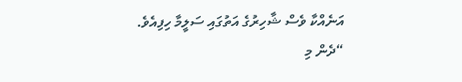އަނެއްކާ ވެސް ޝާހިރުގެ އަތުގައި ސަލީމާ ހިފިއެވެ.
“ދެން މި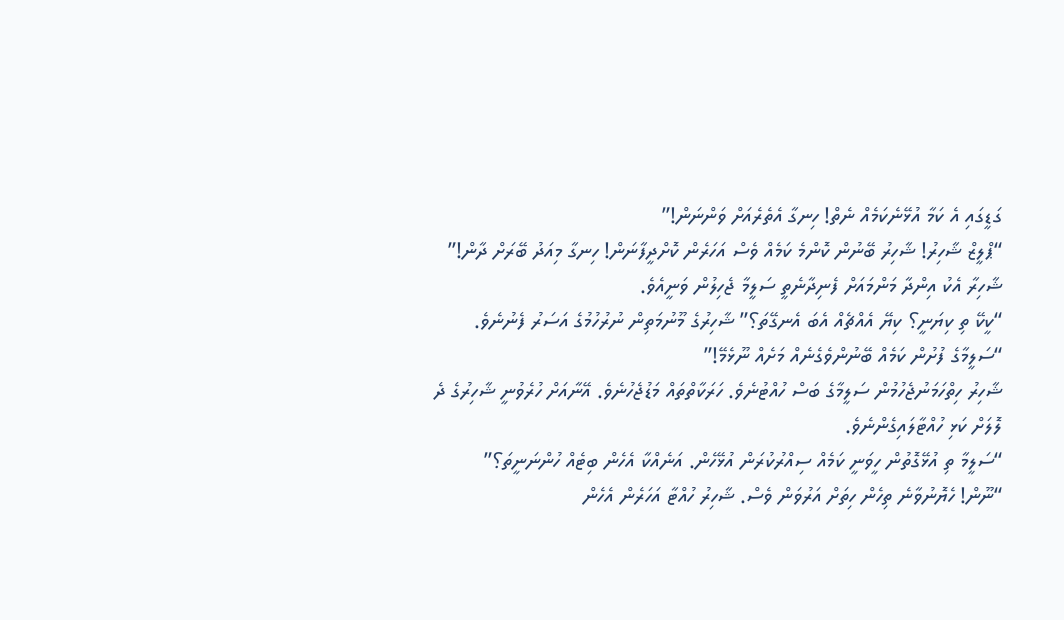ގަޑީގައި އެ ކަމާ އުޅޭނެކަމެއް ނެތް! ހިނގާ އެތެރެއަށް ވަންނަން!”
“ޕްލީޒް ޝާހިރު! ޝާހިރު ބޭނުން ކޮންމެ ކަމެއް ވެސް އަހަރެން ކޮށްދީފާނަން! ހިނގާ މިއަދު ބޭރަށް ދާން!” ޝާހިރާ އެކު އިންދާ މަންމައަށް ފެނިދާނެތީ ސަލީމާ ޖެހިލުން ވަނީއެވެ.
“ކީކޭ ތި ކިޔަނީ؟ ކިޔޭ އެއްޗެއް އެބަ އެނގޭތަ؟” ޝާހިރުގެ މޫނުމަތިން ނުރުހުމުގެ އަސަރު ފެނުނެވެ. “ސަލީމާގެ ފުށުން ކަމެއް ބޭނުންވެގެނެއް މަށެއް ނޫޅެމޭ!”
ޝާހިރު ހިތްހަމަނުޖެހުމުން ސަލީމާގެ ބަސް ހުއްޓުނެވެ. ހަރަކާތްތައް މަޑުޖެހުނެވެ. އޭނާއަށް ހުރެވުނީ ޝާހިރުގެ ދެ ލޮލަށް ކަޅި ހުއްޓާލައިގެންނެވެ.
“ސަލީމާ ތި އުޅޭގޮތުން ހީވަނީ ކަމެއް ސިއްރުކުރަން އުޅޭހެން. އަނެއްކާ އެހެން ބިޓެއް ހުންނަނީތަ؟”
“ނޫން! ހެޔޮނުވާނެ ތިހެން ހިތަށް އަރުވަން ވެސް. ޝާހިރު ހުއްޓާ އަހަރެން އެހެން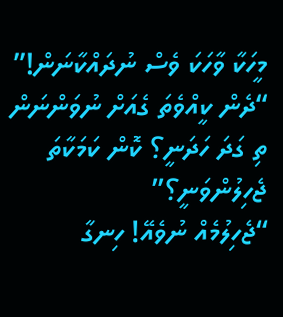މީހަކާ ވާހަކަ ވެސް ނުދައްކާނަން!”
“ދެން ކީއްވެތަ ގެއަށް ނުވަންނަން ތި ގަދަ ހަދަނީ؟ ކޮން ކަމަކާތަ ޖެހިލުންވަނީ؟”
“ޖެހިލުމެއް ނުވެއޭ! ހިނގާ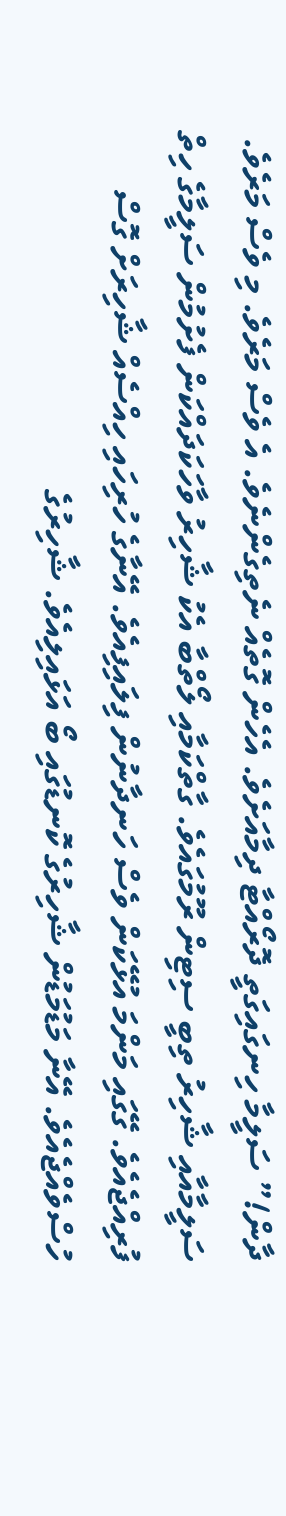ދާން!” ސަލީމާ ހިނގައިގަތީ ދޮރޯއްޓާ ދިމާއަށެވެ. އެހެން ގޮތެއް ނެތިގެންނެވެ. އެ ވެސް މަރެވެ. މި ވެސް މަރެވެ.
ސަލީމާއާއި ޝާހިރު ތިބީ ސިޓިން ރޫމުގައެވެ. ގާތްކަމާއި ލޯތްބާ އެކު ޝާހިރު ވާހަކަދައްކަން ފެށުމުން ސަލީމާގެ ހިތް ފުރިއްޖެއެވެ. ގޭގައި މަންމަ އުޅޭކަން ވެސް ހަނދާނުން ފިލައިފިއެވެ. އޭނާގެ ހުރިހައި ހިއްސެއް ޝާހިރަށް ގޮސް ހުސްވެއްޖެއެވެ. އޭނާ މަޑުމަޑުން ޝާހިރުގެ ކޮނޑުގައި ބޯ އަޅައިލިއެވެ. ޝާހިރުގެ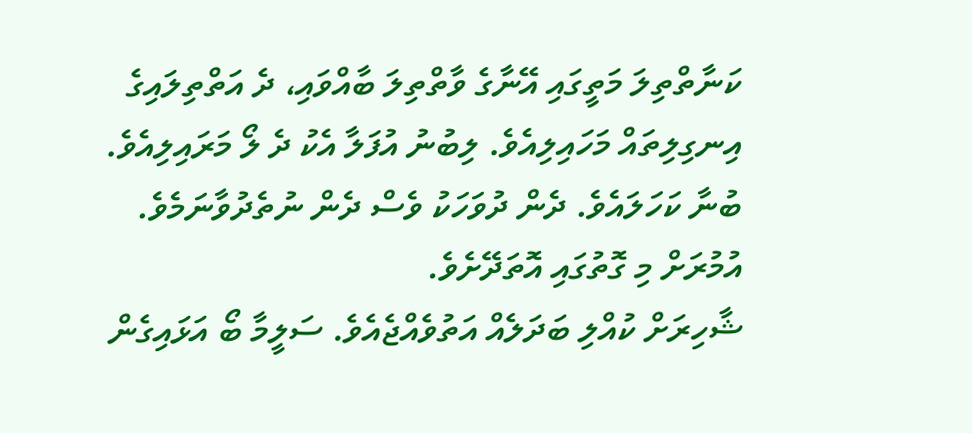ކަނާތްތިލަ މަތީގައި އޭނާގެ ވާތްތިލަ ބާއްވައި، ދެ އަތްތިލައިގެ އިނގިލިތައް މަހައިލިއެވެ. ލިބުނު އުފަލާ އެކު ދެ ލޯ މަރައިލިއެވެ. ބުނާ ކަހަލައެވެ. ދެން ދުވަހަކު ވެސް ދެން ނުތެދުވާނަމެވެ. އުމުރަށް މި ގޮތުގައި އޮތަދޭށެވެ.
ޝާހިރަށް ކުއްލި ބަދަލެއް އަތުވެއްޖެއެވެ. ސަލީމާ ބޯ އަޅައިގެން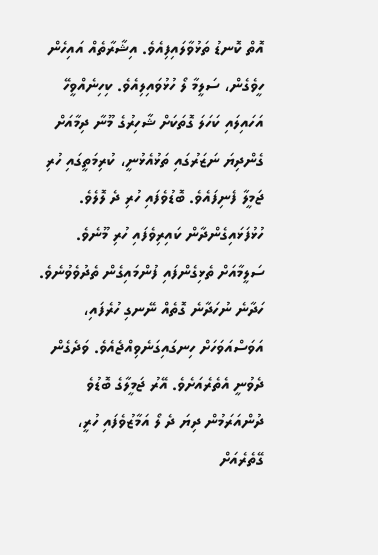އޮތް ކޮނޑު ތަޅުވާލައިފިއެވެ. އިޝާރާތެއް އައިހެން ހީވެގެން، ސަލީމާ ލޯ ހުޅުވައިލިއެވެ. ކިހިނެއްވީހޭ އަހައިލައި ކަހަލަ ގޮތަކަށް ޝާހިރުގެ މޫނާ ދިމާއަށް ގެންދިޔަ ނަޒަރުގައި ތަޅުއެޅުނީ، ކުރިމަތީގައި ހުރި ޖަމީލާ ފެނިފައެވެ. ބޮޑުވެފައި ހުރި ދެ ލޮލެވެ. ހުޅުފަޅައިގެންދާން ކައިރިވެފައި ހުރި މޫނެވެ.
ސަލީމާއަށް ތެޅިގެންފައި ފުންމައިގެން ތެދުވެވުނެވެ. ހަދާނެ ނުހަދާނެ ގޮތެއް ނޭނގި ހުރެފައި، އަވަސްއަވަހަށް ހިނގައިގަނެވިއްޖެއެވެ. ވަދެގެން ދެވުނީ އެތެރެއަށެވެ. އޭރު ޖަމީލާގެ ބޮޑުވެ ދުންއަރަމުން ދިޔަ ދެ ލޯ އަމާޒުވެފައި ހުރީ، ގޭތެރެއަށް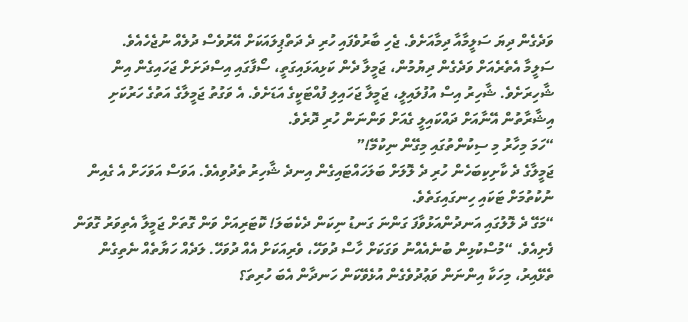ވަދެގެން ދިޔަ ސަލީމާއާ ދިމާއަށެވެ. ޖެހި ބާރުވެފައި ހުރި ދެ ދަތްޕިލައަކަށް އޭރުވެސް ދުލެއް ނުޖެހެއެވެ.
ސަލީމާ އެތެރެއަށް ވަދެގެން ދިޔުމުން، ޖަމީލާ ދެން ކަޅިއަޅައިގަތީ، ސޯފާގައި އިސްދަށަށް ޖަހައިގެން އިން ޝާހިރަށެވެ. ޝާހިރު އިސް އުފުލައިލީ، ޖަމީލާ ޖަހައިލި ފުއްޓަކީގެ އަޑަށެވެ. އެ ވަގުތު ޖަމީލާގެ އަތުގެ ހަރުކަށި އިޝާރާތުން އޭނާއަށް ދައްކައިލީ ގެއަށް ވަންނަން ހުރި ދޮރެވެ.
“ހަމަ މިހާރު މި ސިކުންތުގައި މިގޭން ނިކުމޭ!”
ޖަމީލާގެ ދެ ކާށިކިބަހެން ހުރި ދެ ލޮލަށް ބަލަހައްޓައިގެން އިނދެ ޝާހިރު ތެދުވިއެވެ. އަވަސް އަވަހަށް އެ ގެއިން ނުކުތުމަށް ޓަކައި ހިނގައިގަތެވެ.
“މަގޭ ދެ ލޮލުގައި އަނދުންއަޅުވާފަ ގަންނަ ގަނޑު ނިކަން ދެކެބަލަ! ކޮޓަރިއަށް ވަން ގޮތަށް ޖަމީލާ އެތިވަރު ގޮވަން ފެށިއެވެ. “މުސްކުޅިން ބުނެއެއްނު ވަގަކަށް ހާސް ދުވަހޭ، ވެރިއަކަށް އެއް ދުވަހޭ. ލަދެއް ހަޔާތެއް ނެތިގެން ތެޅޭއިރު، މިހަކާ އިންނަން ވަޢުދުވެގެން އުޅެވޭކަން ހަނދާން އެބަ ހުރިތަ؟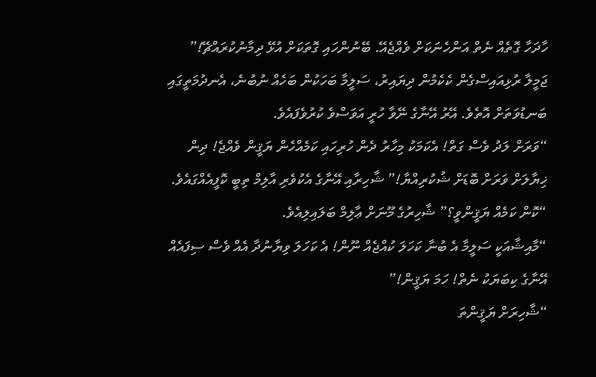ހާދަހާ ގޮތެއް ނެތް އަންހެނަކަށް ވެއްޖެއޭ. ބޭނުންހައި ގޮތަކަށް އުޅޭ ދިމާނުކުރައްޗޭ!”
ޖަމީލާ ރުޅިއައިސްގެން ކެކެމުން ދިޔައިރު، ސަލީމާ ބަހަކުން ބަހެއް ނުބުނެ، އެނދުމަތީގައި ބަނޑުވަތަށް އޮތެވެ. އޭރު އޭނާގެ ނޭވާ ހުރީ އަވަސްވެ ކުރުވެފައެވެ.
“ވަރަށް ލަދު ވެސް ގަތް! އެކަމަކު މިހާރު ދެން ހުރިހައި ކަމެއްހެން ޔަޤީން ވެއްޖެ! ދިން ޚިޔާލަށް ވަރަށް ބޮޑަށް ޝުކުރިއްޔާ!” ޝާހިރާއި އޭނާގެ އެކުވެރި އާލިމް ތިބީ ކޮފީއެއްގައެވެ.
“ކޮން ކަމެއް ޔަޤީންވީ؟” ޝާހިރުގެ މޫނަށް ޢާލިމް ބަލައިލިއެވެ.
“މާއިޝާއަކީ ސަލީމާ އެ ބުނާ ކަހަލަ ކުއްޖެއް ނޫން! އެ ކަހަލަ ވިޔާނުދާ އެއް ވެސް ސިފައެއް އޭނާގެ ކިބަޔަކު ނެތް! ހަމަ ޔަޤީން!”
“ޝާހިރަށް ޔަޤީންތަ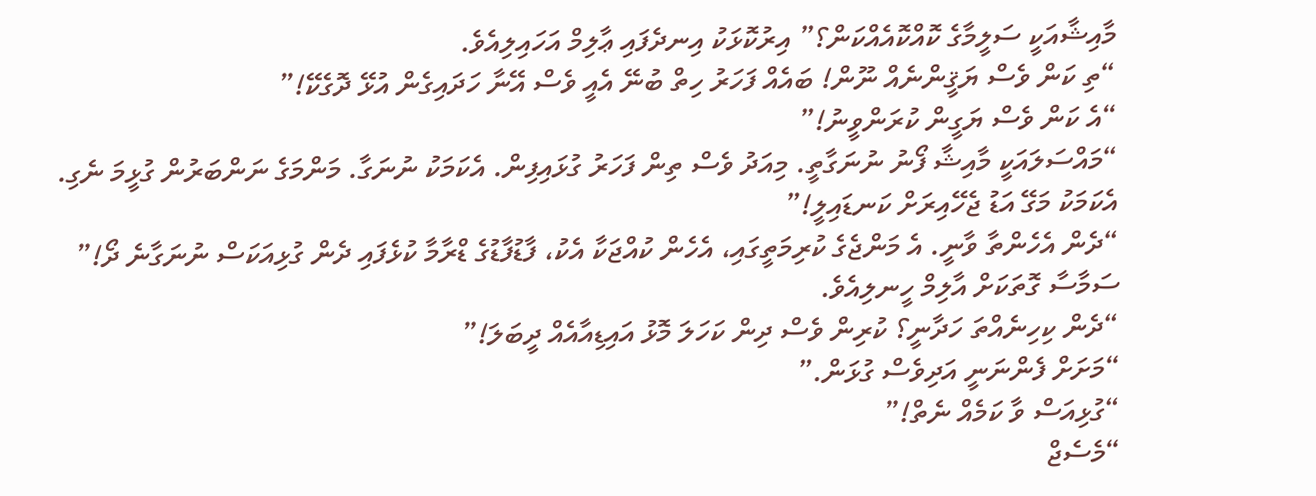މާއިޝާއަކީ ސަލީމާގެ ކޮއްކޮއެއްކަން؟” އިރުކޮޅަކު އިނދެފައި ޢާލިމް އަހައިލިއެވެ.
“ތި ކަން ވެސް ޔަޤީންނެއް ނޫން! ބައެއް ފަހަރު ހިތް ބުނޭ އެއީ ވެސް އޭނާ ހަދައިގެން އުޅޭ ދޮގެކޭ!”
“އެ ކަން ވެސް ޔަގީން ކުރަންވީނު!”
“މައްސަލައަކީ މާއިޝާ ފޯނު ނުނަގާތީ. މިއަދު ވެސް ތިން ފަހަރު ގުޅައިފިން. އެކަމަކު ނުނަގާ. މަންމަގެ ނަންބަރުން ގުޅީމަ ނެގި. އެކަމަކު މަގޭ އަޑު ޖެހޭއިރަށް ކަނޑައިލީ!”
“ދެން އެހެންތާ ވާނީ. އެ މަންޖެގެ ކުރިމަތީގައި، އެހެން ކުއްޖަކާ އެކު، ފާޑުފާޑުގެ ޑްރާމާ ކުޅެފައި ދެން ގުޅިއަކަސް ނުނަގާނެ ދޯ!” ސަމާސާ ގޮތަކަށް އާލިމް ހީނލިއެވެ.
“ދެން ކިހިނެއްތަ ހަދާނީ؟ ކުރިން ވެސް ދިން ކަހަލަ މޮޅު އައިޑިއާއެއް ދީބަލަ!”
“މަށަށް ފެންނަނީ އަދިވެސް ގުޅަން.”
“ގުޅިއަސް ވާ ކަމެއް ނެތް!”
“މެސެޖް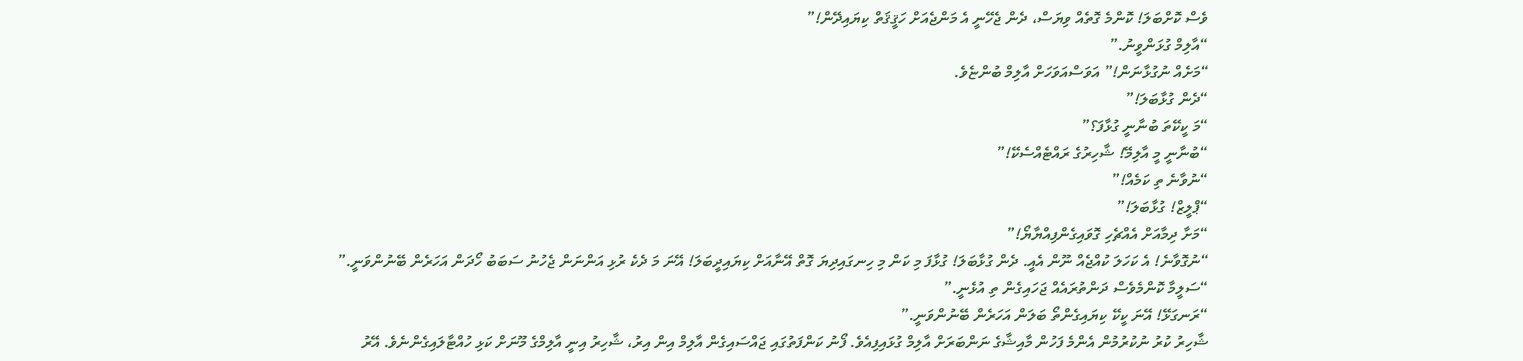ވެސް ކޮށްބަލަ! ކޮންމެ ގޮތެއް ވިޔަސް، ދެން ޖެހޭނީ އެ މަންޖެއަށް ހަޤީޤަތް ކިޔައިދޭން!”
“އާލިމް ގުޅަންވީނު.”
“މަށެއް ނުގުޅާނަން!” އަވަސްއަވަހަށް އާލިމް ބުންޏެވެ.
“ދެން ގުޅާބަލަ!”
“މަ ކީކޭތަ ބުނާނީ ގުޅާފަ؟”
“ބުނާނީ މީ އާލިމޭ! ޝާހިރުގެ ރައްޓެއްސެކޭ!”
“ނުވާނެ ތި ކަމެއް!”
“ޕްލީޒް! ގުޅާބަލަ!”
“މަށާ ދިމާއަށް އެއްޗެހި ގޮވައިގެންފިއްޔާޔޯ!”
“ނުގޮވާނެ! އެ ކަހަލަ ކުއްޖެއް ނޫން އެއީ. ދެން ގުޅާބަލަ! ގުޅާފަ މި ކަން މި ހިނގައިދިޔަ ގޮތް އޭނާއަށް ކިޔައިދީބަލަ! އޭނަ މަ ދެކެ ރުޅި އަންނަން ޖެހުނު ސަބަބު ހޯދަން އަހަރެން ބޭނުންވަނީ.”
“ސަލީމާ ކޮންމެވެސް ދަންތުރައެއް ޖަހައިގެން ތި އުޅެނީ.”
“ރަނގަޅޭ! އޭނަ ކީކޭ ކިޔައިގެންތޯ ބަލަން އަހަރެން ބޭނުންވަނީ.”
ޝާހިރު ކުރު ނުކުރުމުން އެންމެ ފަހުން މާއިޝާގެ ނަންބަރަށް އާލިމް ގުޅައިފިއެވެ. ފޯނު ކަންފަތުގައި ޖައްސައިގެން އާލިމް އިން އިރު، ޝާހިރު އިނީ އާލިމްގެ މޫނަށް ކަޅި ހުއްޓާލައިގެންނެވެ. އޭރު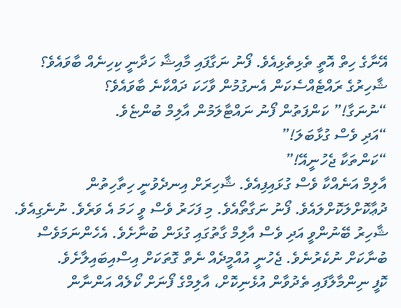އޭނާގެ ހިތް އޮތީ ތެޅިތެޅިއެވެ. ފޯނު ނަގާފައި މާއިޝާ ހަދާނީ ކިހިނެއް ބާވައެވެ؟ ޝާހިރުގެ ރައްޓެއްސެކަން އެނގުމުން ވާހަކަ ދައްކާނެ ބާވައެވެ؟
“ނުނަގާ!” ކަންފަތުން ފޯނު ނައްޓާލަމުން އާލިމް ބުންޏެވެ.
“އަދި ވެސް ގުޅާބަލަ!”
“ކަންތަކާ ޖެހުނީއޭ!”
އާލިމް އަނެއްކާ ވެސް ގުޅައިފިއެވެ. ޝާހިރަށް އިނދެވުނީ ހިތާހިތުން ދުޢާކޮށްލަކޮށްލައެވެ. ފޯނު ނަގާތޯއެވެ. މި ފަހަރު ވެސް ވީ ހަމަ އެ ވަރެވެ. ނުނެގިއެވެ. ޝާހިރު ބޭނުންވީ އަދި ވެސް އާލިމް ގާތުގައި ގުޅަން ބުނާށެވެ. އެހެންނަމަވެސް ބުނާކަށް ނުކެރުނެވެ. ޖެހުނީ އުއްމީދެއް ނެތް ގޮތަކަށް އިސްއިބައިލާށެވެ.
ކޮފީ ނިންމާލާފައި ތެދުވާން އުޅެނިކޮށް، އާލިމްގެ ފޯނަށް ކޯލެއް އަންނާން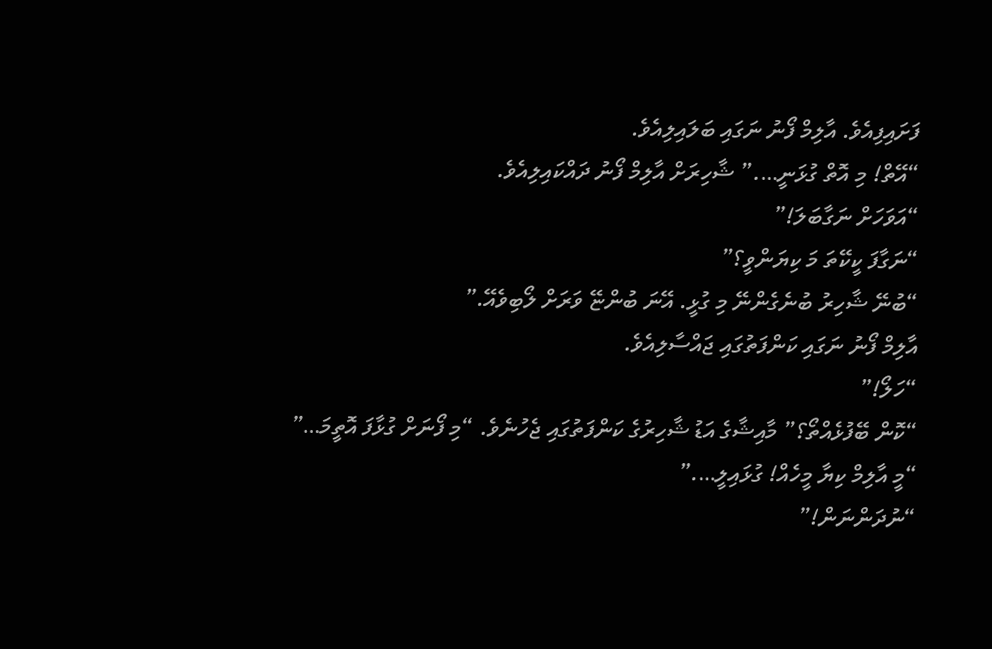ފަށައިފިއެވެ. އާލިމް ފޯނު ނަގައި ބަލައިލިއެވެ.
“އޭތް! މި އޮތް ގުޅަނީ….” ޝާހިރަށް އާލިމް ފޯނު ދައްކައިލިއެވެ.
“އަވަހަށް ނަގާބަލަ!”
“ނަގާފަ ކީކޭތަ މަ ކިޔަންވީ؟”
“ބުނޭ ޝާހިރު ބުނެގެންނޭ މި ގުޅީ. އޭނަ ބުންޏޭ ވަރަށް ލޯބިވެއޭ.”
އާލިމް ފޯނު ނަގައި ކަންފަތުގައި ޖައްސާލިއެވެ.
“ހަލޯ!”
“ކޮން ބޭފުޅެއްތޯ؟” މާއިޝާގެ އަޑު ޝާހިރުގެ ކަންފަތުގައި ޖެހުނެވެ. “މި ފޯނަށް ގުޅާފަ އޮތީމަ…”
“މީ އާލިމް ކިޔާ މީހެއް! ގުޅައިލީ….”
“ނުދަންނަން!”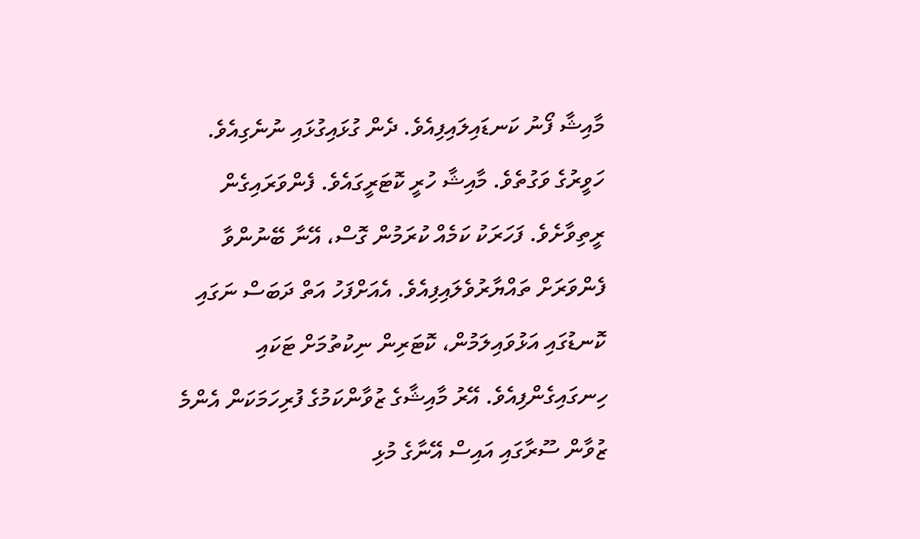މާއިޝާ ފޯނު ކަނޑައިލައިފިއެވެ. ދެން ގުޅައިގުޅައި ނުނެގިއެވެ.
ހަވީރުގެ ވަގުތެވެ. މާއިޝާ ހުރީ ކޮޓަރީގައެވެ. ފެންވަރައިގެން ރީތިވާށެވެ. ފަހަރަކު ކަމެއް ކުރަމުން ގޮސް، އޭނާ ބޭނުންވާ ފެންވަރަށް ތައްޔާރުވެލައިފިއެވެ. އެއަށްފަހު އަތް ދަބަސް ނަގައި ކޮނޑުގައި އަޅުވައިލަމުން، ކޮޓަރިން ނިކުތުމަށް ޓަކައި ހިނގައިގެންފިއެވެ. އޭރު މާއިޝާގެ ޒުވާންކަމުގެ ފުރިހަމަކަން އެންމެ ޒުވާން ސޫރާގައި އައިސް އޭނާގެ މުޅި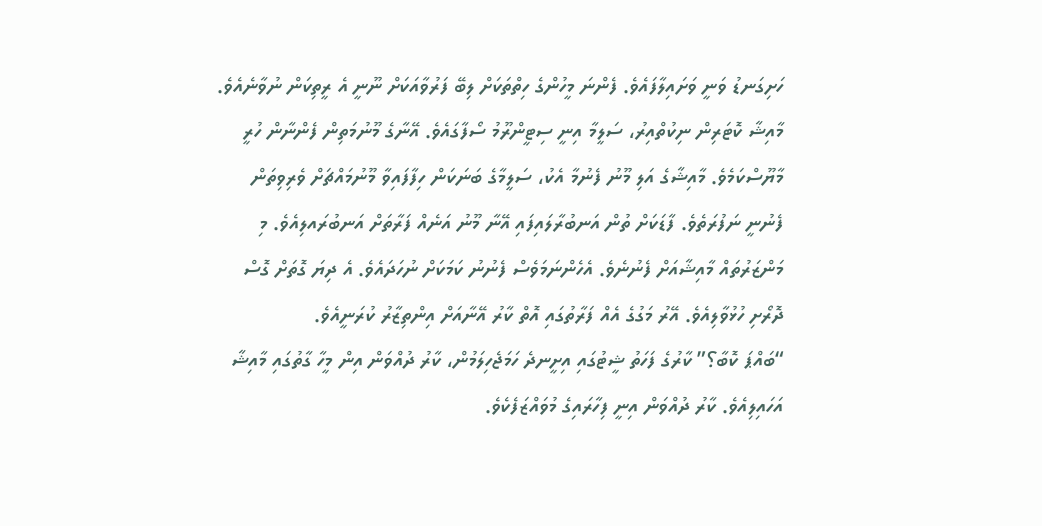ހަށިގަނޑު ވަނީ ވަށައިލާފައެވެ. ފެންނަ މީހުންގެ ހިތްތަކަށް ލިބޭ ފަރުވާއަކަށް ނޫނީ އެ ރީތިކަން ނުވާނެއެވެ.
މާއިޝާ ކޮޓަރިން ނިކުތްއިރު، ސަލީމާ އިނީ ސިޓީންރޫމު ސޯފާގައެވެ. އޭނާގެ މޫނުމަތިން ފެންނާން ހުރީ މާޔޫސްކަމެވެ. މާއިޝާގެ އަލި މޫނު ފެނުމާ އެކު، ސަލީމާގެ ބަނަކަން ހިފާފައިވާ މޫނުމައްޗަށް ވެރިވިތަން ފެނުނީ ނަފުރަތެވެ. ފާޑަކަށް ތުން އަނބުރާލައިފައި އޭނާ މޫނު އަނެއް ފަރާތަށް އަނބުރައލިއެވެ. މި މަންޒަރުތައް މާއިޝާއަށް ފެނުނެވެ. އެހެންނަމަވެސް ފެނުނު ކަމަކަށް ނުހަދައެވެ. އެ ދިޔަ ގޮތަށް ގޮސް ދޮރޯށި ހުޅުވާލިއެވެ. އޭރު މަގުގެ އެއް ފަރާތުގައި އޮތް ކާރު އޭނާއަށް އިންތިޒާރު ކުރަނީއެވެ.
“ބައްޕަ ކޮބާ؟” ކާރުގެ ފަހަތު ޝީޓުގައި އިށީނދެ ހަމަޖެހިލަމުން، ކާރު ދުއްވަން އިން މީހާ ގާތުގައި މާއިޝާ އަހައިލިއެވެ. ކާރު ދުއްވަން އިނީ ފިހާރައިގެ މުވައްޒަފެކެވެ.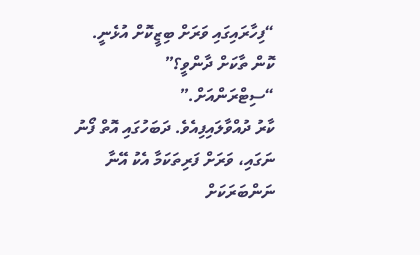“ފިހާރައިގައި ވަރަށް ބިޒީކޮށް އުޅެނީ. ކޮން ތާކަށް ދާންވީ؟”
“ސިޓްރަންއަށް.”
ކާރު ދުއްވާލައިފިއެވެ. ދަބަހުގައި އޮތް ފޯނު ނަގައި، ވަރަށް ފަރިތަކަމާ އެކު އޭނާ ނަންބަރަކަށް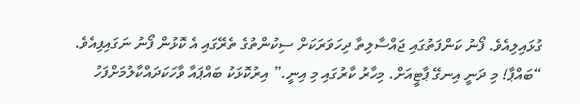ގުޅައިލިއެވެ. ފޯނު ކަންފަތުގައި ޖައްސާލިތާ ދިހަވަރަކަށް ސިކުންތުގެ ތެރޭގައި އެ ކޮޅުން ފޯނު ނަގައިފިއެވެ.
“ބައްޕާ! މި ދަނީ އިނގޭ ޕާޓީއަށް. މިހާރު ކާރުގައި މި އިނީ.” އިރުކޮޅަކު ބައްޕައާ ވާހަކަދައްކާލުމަށްފަހު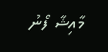މާއިޝާ ފޯނު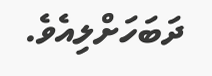ދަބަހަށްލިއެވެ.